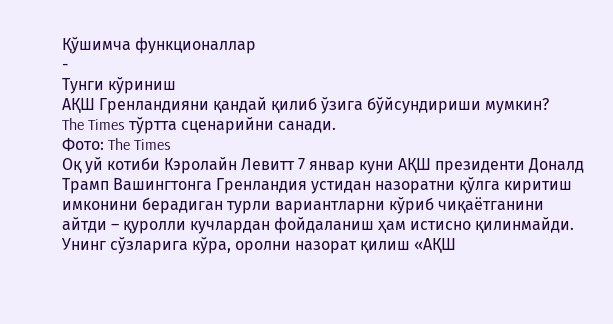Қўшимча функционаллар
-
Тунги кўриниш
АҚШ Гренландияни қандай қилиб ўзига бўйсундириши мумкин?
The Times тўртта сценарийни санади.
Фото: The Times
Оқ уй котиби Кэролайн Левитт 7 январ куни АҚШ президенти Доналд Трамп Вашингтонга Гренландия устидан назоратни қўлга киритиш имконини берадиган турли вариантларни кўриб чиқаётганини айтди – қуролли кучлардан фойдаланиш ҳам истисно қилинмайди. Унинг сўзларига кўра, оролни назорат қилиш «АҚШ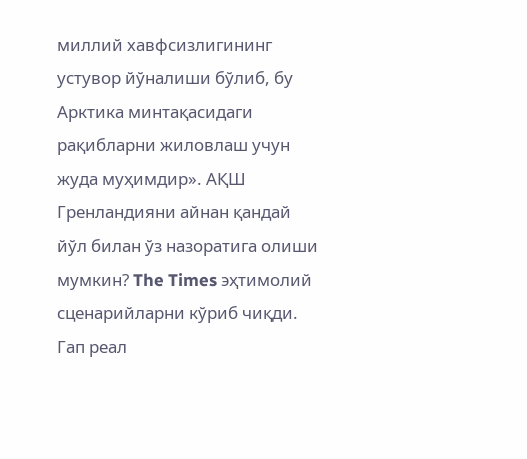миллий хавфсизлигининг устувор йўналиши бўлиб, бу Арктика минтақасидаги рақибларни жиловлаш учун жуда муҳимдир». АҚШ Гренландияни айнан қандай йўл билан ўз назоратига олиши мумкин? The Times эҳтимолий сценарийларни кўриб чиқди. Гап реал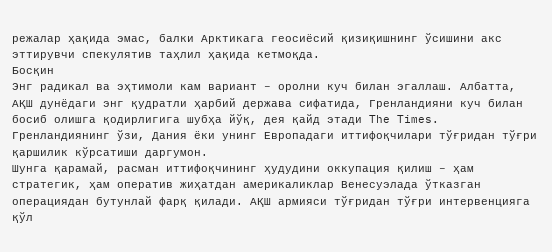режалар ҳақида эмас, балки Арктикага геосиёсий қизиқишнинг ўсишини акс эттирувчи спекулятив таҳлил ҳақида кетмоқда.
Босқин
Энг радикал ва эҳтимоли кам вариант – оролни куч билан эгаллаш. Албатта, АҚШ дунёдаги энг қудратли ҳарбий держава сифатида, Гренландияни куч билан босиб олишга қодирлигига шубҳа йўқ, дея қайд этади The Times. Гренландиянинг ўзи, Дания ёки унинг Европадаги иттифоқчилари тўғридан тўғри қаршилик кўрсатиши даргумон.
Шунга қарамай, расман иттифоқчининг ҳудудини оккупация қилиш – ҳам стратегик, ҳам оператив жиҳатдан америкаликлар Венесуэлада ўтказган операциядан бутунлай фарқ қилади. АҚШ армияси тўғридан тўғри интервенцияга қўл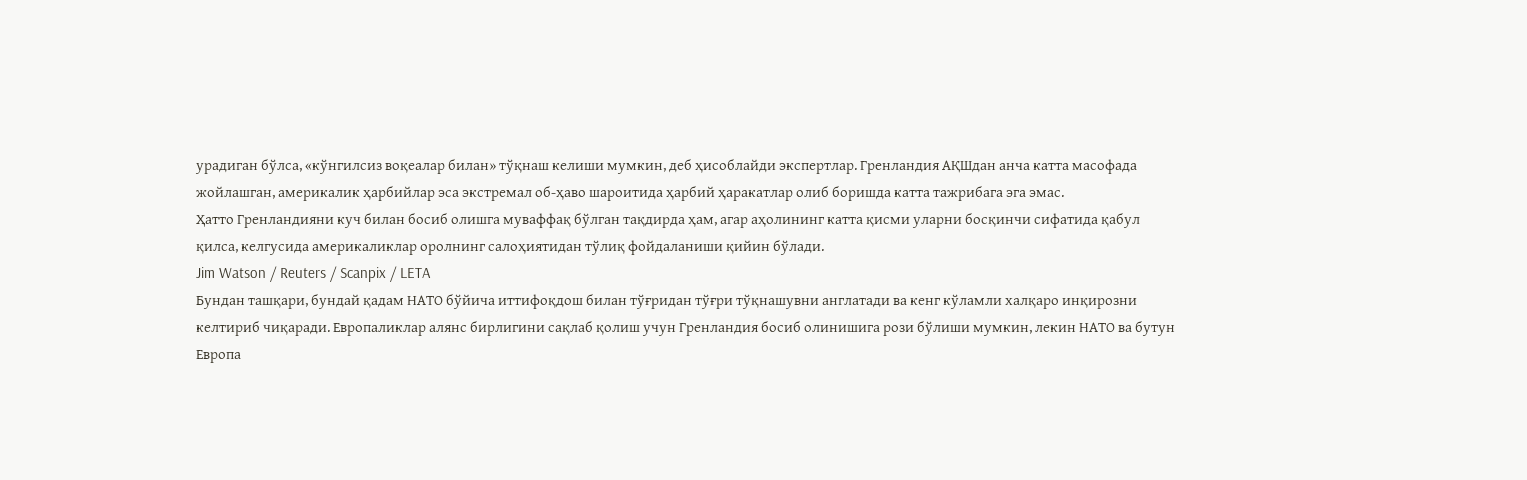урадиган бўлса, «кўнгилсиз воқеалар билан» тўқнаш келиши мумкин, деб ҳисоблайди экспертлар. Гренландия АҚШдан анча катта масофада жойлашган, америкалик ҳарбийлар эса экстремал об-ҳаво шароитида ҳарбий ҳаракатлар олиб боришда катта тажрибага эга эмас.
Ҳатто Гренландияни куч билан босиб олишга муваффақ бўлган тақдирда ҳам, агар аҳолининг катта қисми уларни босқинчи сифатида қабул қилса, келгусида америкаликлар оролнинг салоҳиятидан тўлиқ фойдаланиши қийин бўлади.
Jim Watson / Reuters / Scanpix / LETA
Бундан ташқари, бундай қадам НАТО бўйича иттифоқдош билан тўғридан тўғри тўқнашувни англатади ва кенг кўламли халқаро инқирозни келтириб чиқаради. Европаликлар алянс бирлигини сақлаб қолиш учун Гренландия босиб олинишига рози бўлиши мумкин, лекин НАТО ва бутун Европа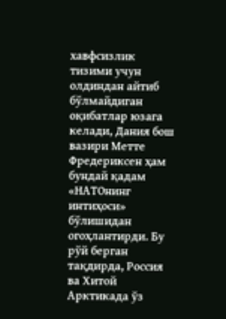хавфсизлик тизими учун олдиндан айтиб бўлмайдиган оқибатлар юзага келади, Дания бош вазири Метте Фредериксен ҳам бундай қадам «НАТОнинг интиҳоси» бўлишидан огоҳлантирди. Бу рўй берган тақдирда, Россия ва Хитой Арктикада ўз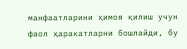манфаатларини ҳимоя қилиш учун фаол ҳаракатларни бошлайди, бу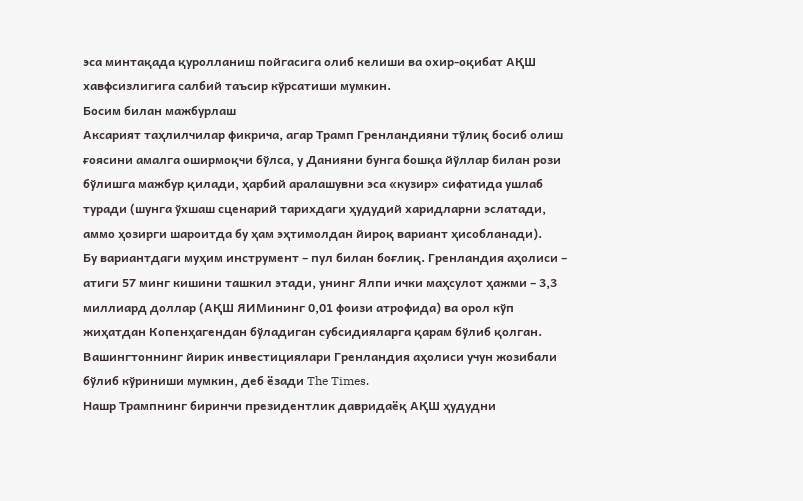эса минтақада қуролланиш пойгасига олиб келиши ва охир-оқибат АҚШ хавфсизлигига салбий таъсир кўрсатиши мумкин.
Босим билан мажбурлаш
Аксарият таҳлилчилар фикрича, агар Трамп Гренландияни тўлиқ босиб олиш ғоясини амалга оширмоқчи бўлса, у Данияни бунга бошқа йўллар билан рози бўлишга мажбур қилади, ҳарбий аралашувни эса «кузир» сифатида ушлаб туради (шунга ўхшаш сценарий тарихдаги ҳудудий харидларни эслатади, аммо ҳозирги шароитда бу ҳам эҳтимолдан йироқ вариант ҳисобланади).
Бу вариантдаги муҳим инструмент – пул билан боғлиқ. Гренландия аҳолиси – атиги 57 минг кишини ташкил этади, унинг Ялпи ички маҳсулот ҳажми – 3,3 миллиард доллар (АҚШ ЯИМининг 0,01 фоизи атрофида) ва орол кўп жиҳатдан Копенҳагендан бўладиган субсидияларга қарам бўлиб қолган. Вашингтоннинг йирик инвестициялари Гренландия аҳолиси учун жозибали бўлиб кўриниши мумкин, деб ёзади The Times.
Нашр Трампнинг биринчи президентлик давридаёқ АҚШ ҳудудни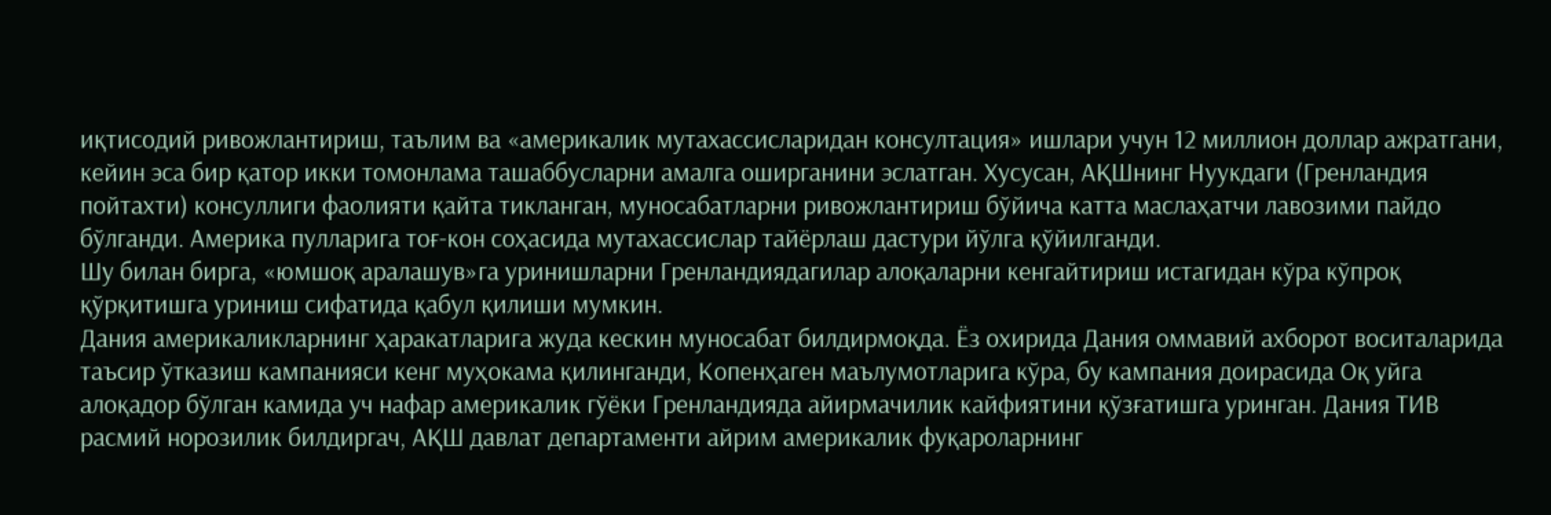иқтисодий ривожлантириш, таълим ва «америкалик мутахассисларидан консултация» ишлари учун 12 миллион доллар ажратгани, кейин эса бир қатор икки томонлама ташаббусларни амалга оширганини эслатган. Хусусан, АҚШнинг Нуукдаги (Гренландия пойтахти) консуллиги фаолияти қайта тикланган, муносабатларни ривожлантириш бўйича катта маслаҳатчи лавозими пайдо бўлганди. Америка пулларига тоғ-кон соҳасида мутахассислар тайёрлаш дастури йўлга қўйилганди.
Шу билан бирга, «юмшоқ аралашув»га уринишларни Гренландиядагилар алоқаларни кенгайтириш истагидан кўра кўпроқ қўрқитишга уриниш сифатида қабул қилиши мумкин.
Дания америкаликларнинг ҳаракатларига жуда кескин муносабат билдирмоқда. Ёз охирида Дания оммавий ахборот воситаларида таъсир ўтказиш кампанияси кенг муҳокама қилинганди, Копенҳаген маълумотларига кўра, бу кампания доирасида Оқ уйга алоқадор бўлган камида уч нафар америкалик гўёки Гренландияда айирмачилик кайфиятини қўзғатишга уринган. Дания ТИВ расмий норозилик билдиргач, АҚШ давлат департаменти айрим америкалик фуқароларнинг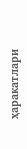ҳаракатлари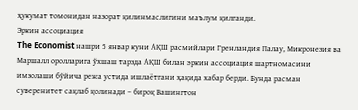ҳукумат томонидан назорат қилинмаслигини маълум қилганди.
Эркин ассоциация
The Economist нашри 5 январ куни АҚШ расмийлари Гренландия Палау, Микронезия ва Маршалл оролларига ўхшаш тарзда АҚШ билан эркин ассоциация шартномасини имзолаши бўйича режа устида ишлаётгани ҳақида хабар берди. Бунда расман суверенитет сақлаб қолинади – бироқ Вашингтон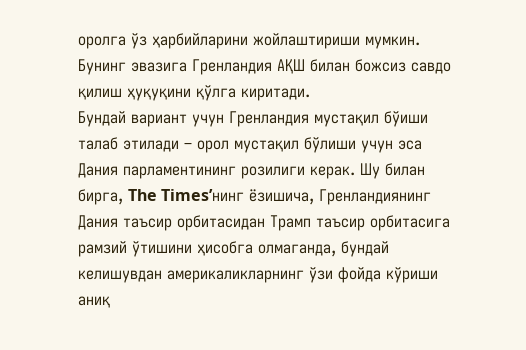оролга ўз ҳарбийларини жойлаштириши мумкин. Бунинг эвазига Гренландия АҚШ билан божсиз савдо қилиш ҳуқуқини қўлга киритади.
Бундай вариант учун Гренландия мустақил бўиши талаб этилади – орол мустақил бўлиши учун эса Дания парламентининг розилиги керак. Шу билан бирга, The Times’нинг ёзишича, Гренландиянинг Дания таъсир орбитасидан Трамп таъсир орбитасига рамзий ўтишини ҳисобга олмаганда, бундай келишувдан америкаликларнинг ўзи фойда кўриши аниқ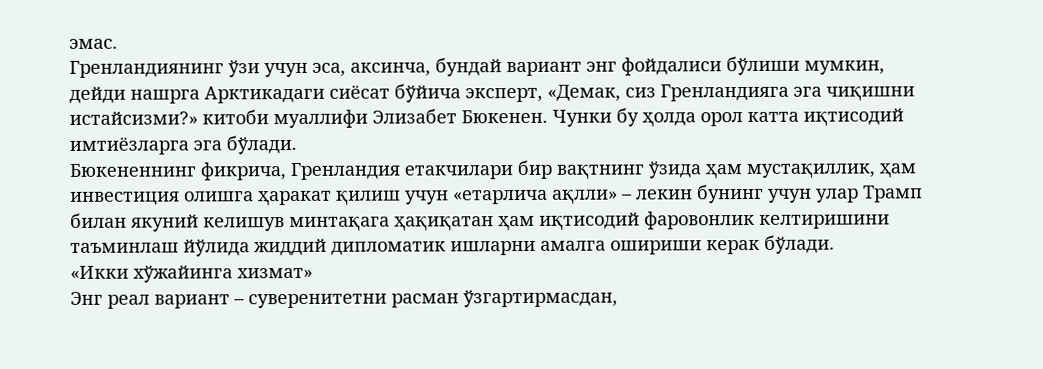эмас.
Гренландиянинг ўзи учун эса, аксинча, бундай вариант энг фойдалиси бўлиши мумкин, дейди нашрга Арктикадаги сиёсат бўйича эксперт, «Демак, сиз Гренландияга эга чиқишни истайсизми?» китоби муаллифи Элизабет Бюкенен. Чунки бу ҳолда орол катта иқтисодий имтиёзларга эга бўлади.
Бюкененнинг фикрича, Гренландия етакчилари бир вақтнинг ўзида ҳам мустақиллик, ҳам инвестиция олишга ҳаракат қилиш учун «етарлича ақлли» – лекин бунинг учун улар Трамп билан якуний келишув минтақага ҳақиқатан ҳам иқтисодий фаровонлик келтиришини таъминлаш йўлида жиддий дипломатик ишларни амалга ошириши керак бўлади.
«Икки хўжайинга хизмат»
Энг реал вариант – суверенитетни расман ўзгартирмасдан,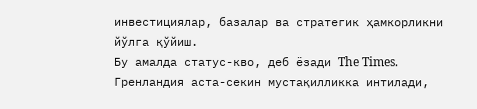инвестициялар, базалар ва стратегик ҳамкорликни йўлга қўйиш.
Бу амалда статус-кво, деб ёзади The Times. Гренландия аста-секин мустақилликка интилади,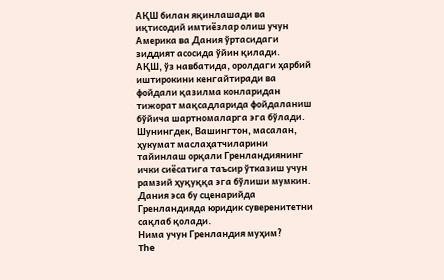АҚШ билан яқинлашади ва иқтисодий имтиёзлар олиш учун Америка ва Дания ўртасидаги зиддият асосида ўйин қилади.
АҚШ, ўз навбатида, оролдаги ҳарбий иштирокини кенгайтиради ва фойдали қазилма конларидан тижорат мақсадларида фойдаланиш бўйича шартномаларга эга бўлади. Шунингдек, Вашингтон, масалан, ҳукумат маслаҳатчиларини тайинлаш орқали Гренландиянинг ички сиёсатига таъсир ўтказиш учун рамзий ҳуқуққа эга бўлиши мумкин. Дания эса бу сценарийда Гренландияда юридик суверенитетни сақлаб қолади.
Нима учун Гренландия муҳим?
The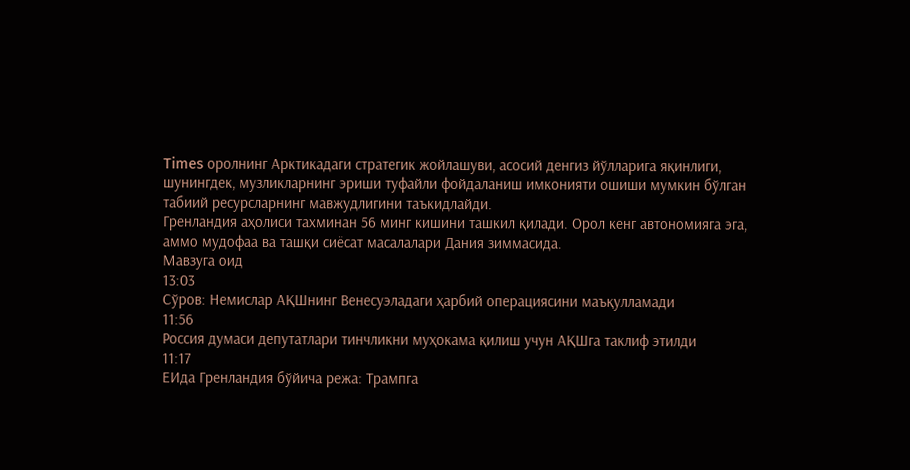Times оролнинг Арктикадаги стратегик жойлашуви, асосий денгиз йўлларига яқинлиги, шунингдек, музликларнинг эриши туфайли фойдаланиш имконияти ошиши мумкин бўлган табиий ресурсларнинг мавжудлигини таъкидлайди.
Гренландия аҳолиси тахминан 56 минг кишини ташкил қилади. Орол кенг автономияга эга, аммо мудофаа ва ташқи сиёсат масалалари Дания зиммасида.
Мавзуга оид
13:03
Сўров: Немислар АҚШнинг Венесуэладаги ҳарбий операциясини маъқулламади
11:56
Россия думаси депутатлари тинчликни муҳокама қилиш учун АҚШга таклиф этилди
11:17
ЕИда Гренландия бўйича режа: Трампга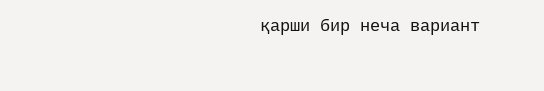қарши бир неча вариант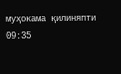муҳокама қилиняпти
09:35